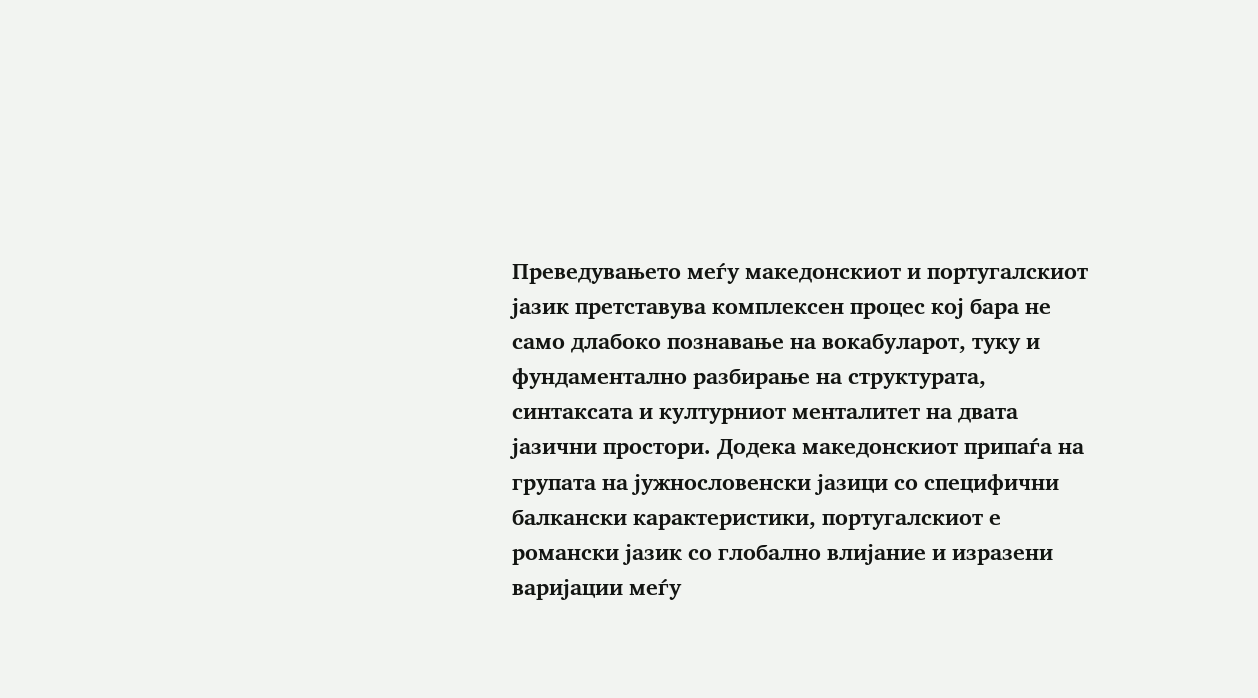Преведувањето меѓу македонскиот и португалскиот јазик претставува комплексен процес кој бара не само длабоко познавање на вокабуларот, туку и фундаментално разбирање на структурата, синтаксата и културниот менталитет на двата јазични простори. Додека македонскиот припаѓа на групата на јужнословенски јазици со специфични балкански карактеристики, португалскиот е романски јазик со глобално влијание и изразени варијации меѓу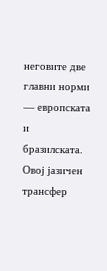неговите две главни норми — европската и бразилската. Овој јазичен трансфер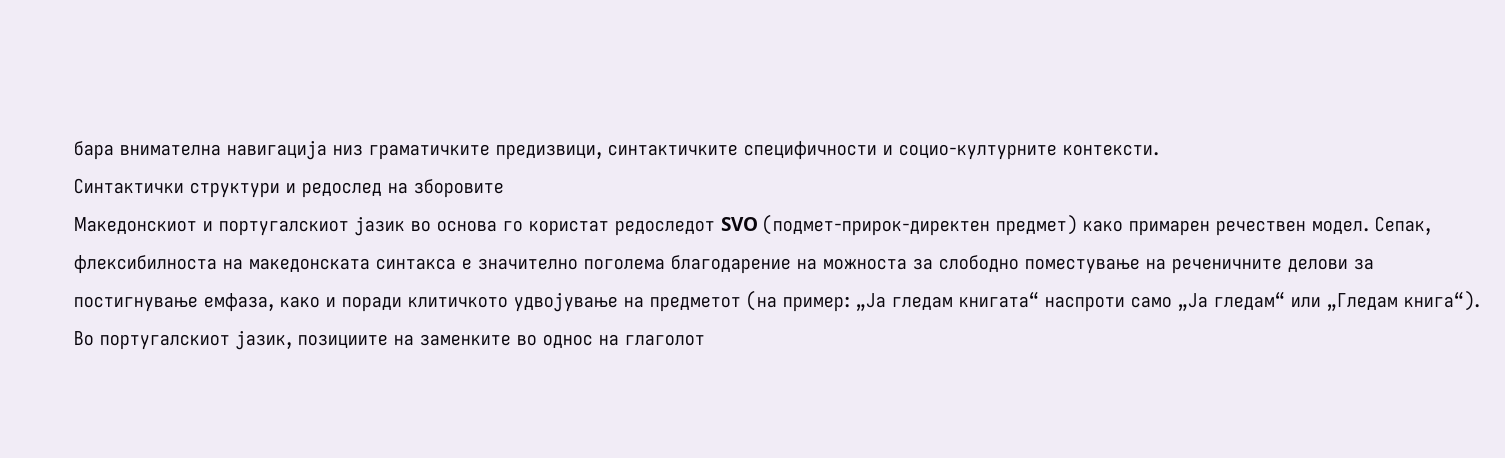бара внимателна навигација низ граматичките предизвици, синтактичките специфичности и социо-културните контексти.
Синтактички структури и редослед на зборовите
Македонскиот и португалскиот јазик во основа го користат редоследот SVO (подмет-прирок-директен предмет) како примарен речествен модел. Сепак, флексибилноста на македонската синтакса е значително поголема благодарение на можноста за слободно поместување на реченичните делови за постигнување емфаза, како и поради клитичкото удвојување на предметот (на пример: „Ја гледам книгата“ наспроти само „Ја гледам“ или „Гледам книга“). Во португалскиот јазик, позициите на заменките во однос на глаголот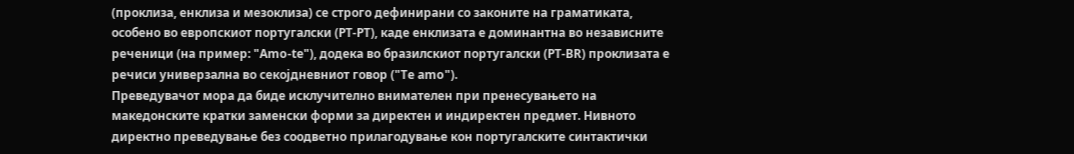(проклиза, енклиза и мезоклиза) се строго дефинирани со законите на граматиката, особено во европскиот португалски (PT-PT), каде енклизата е доминантна во независните реченици (на пример: "Amo-te"), додека во бразилскиот португалски (PT-BR) проклизата е речиси универзална во секојдневниот говор ("Te amo").
Преведувачот мора да биде исклучително внимателен при пренесувањето на македонските кратки заменски форми за директен и индиректен предмет. Нивното директно преведување без соодветно прилагодување кон португалските синтактички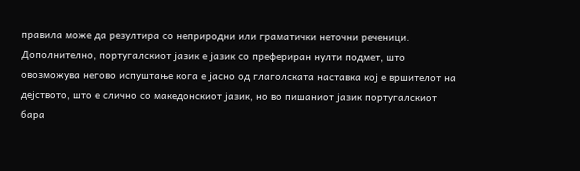правила може да резултира со неприродни или граматички неточни реченици. Дополнително, португалскиот јазик е јазик со префериран нулти подмет, што овозможува негово испуштање кога е јасно од глаголската наставка кој е вршителот на дејството, што е слично со македонскиот јазик, но во пишаниот јазик португалскиот бара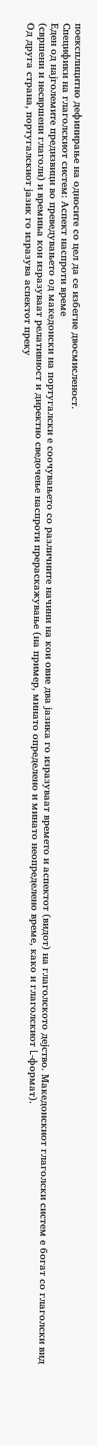поексплицитно дефинирање на односите со цел да се избегне двосмисленост.
Специфики на глаголскиот систем: Аспект наспроти време
Еден од најголемите предизвици во преведувањето од македонски на португалски е соочувањето со различните начини на кои овие два јазика го изразуваат времето и аспектот (видот) на глаголското дејство. Македонскиот глаголски систем е богат со глаголски вид (свршени и несвршени глаголи) и времиња кои изразуваат релативност и директно сведочење наспроти прераскажување (на пример, минато определено и минато неопределено време, како и глаголскиот L-формат).
Од друга страна, португалскиот јазик го изразува аспектот преку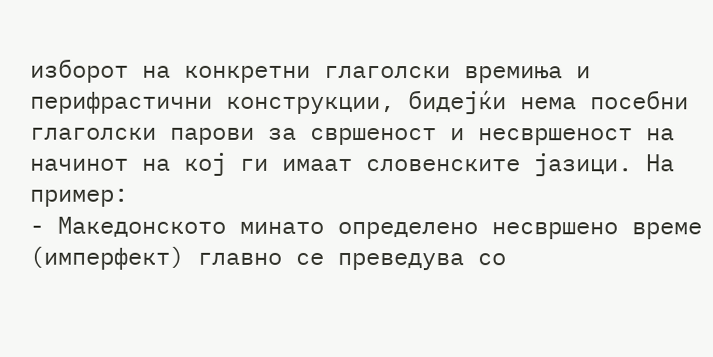изборот на конкретни глаголски времиња и перифрастични конструкции, бидејќи нема посебни глаголски парови за свршеност и несвршеност на начинот на кој ги имаат словенските јазици. На пример:
- Македонското минато определено несвршено време (имперфект) главно се преведува со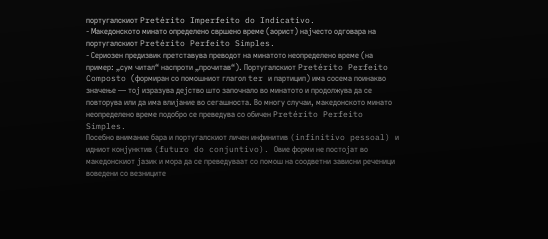португалскиот Pretérito Imperfeito do Indicativo.
- Македонското минато определено свршено време (аорист) најчесто одговара на португалскиот Pretérito Perfeito Simples.
- Сериозен предизвик претставува преводот на минатото неопределено време (на пример: „сум читал“ наспроти „прочитав“). Португалскиот Pretérito Perfeito Composto (формиран со помошниот глагол ter и партицип) има сосема поинакво значење — тој изразува дејство што започнало во минатото и продолжува да се повторува или да има влијание во сегашноста. Во многу случаи, македонското минато неопределено време подобро се преведува со обичен Pretérito Perfeito Simples.
Посебно внимание бара и португалскиот личен инфинитив (infinitivo pessoal) и идниот конјунктив (futuro do conjuntivo). Овие форми не постојат во македонскиот јазик и мора да се преведуваат со помош на соодветни зависни реченици воведени со везниците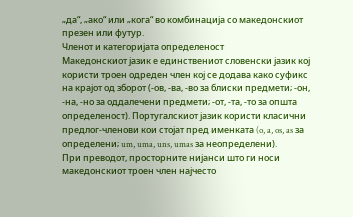„да“, „ако“ или „кога“ во комбинација со македонскиот презен или футур.
Членот и категоријата определеност
Македонскиот јазик е единствениот словенски јазик кој користи троен одреден член кој се додава како суфикс на крајот од зборот (-ов, -ва, -во за блиски предмети; -он, -на, -но за оддалечени предмети; -от, -та, -то за општа определеност). Португалскиот јазик користи класични предлог-членови кои стојат пред именката (o, a, os, as за определени; um, uma, uns, umas за неопределени).
При преводот, просторните нијанси што ги носи македонскиот троен член најчесто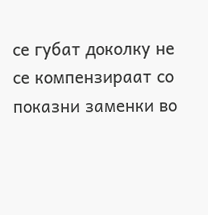се губат доколку не се компензираат со показни заменки во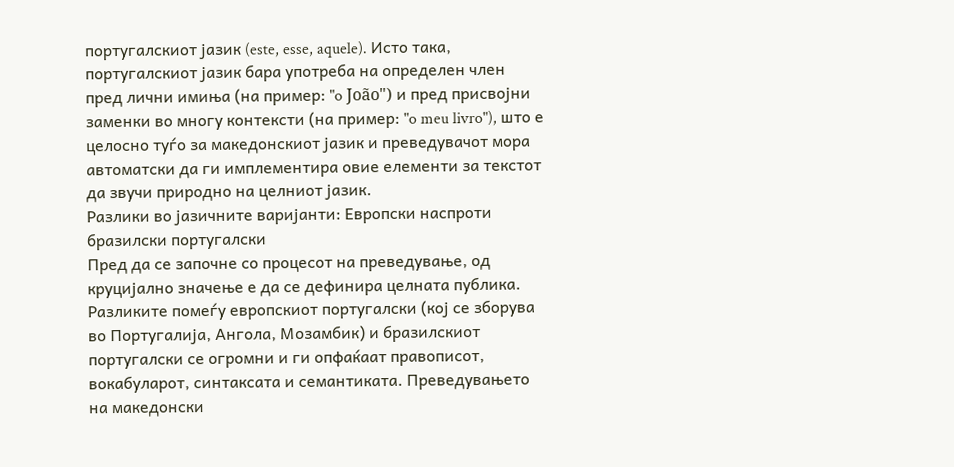португалскиот јазик (este, esse, aquele). Исто така, португалскиот јазик бара употреба на определен член пред лични имиња (на пример: "o João") и пред присвојни заменки во многу контексти (на пример: "o meu livro"), што е целосно туѓо за македонскиот јазик и преведувачот мора автоматски да ги имплементира овие елементи за текстот да звучи природно на целниот јазик.
Разлики во јазичните варијанти: Европски наспроти бразилски португалски
Пред да се започне со процесот на преведување, од круцијално значење е да се дефинира целната публика. Разликите помеѓу европскиот португалски (кој се зборува во Португалија, Ангола, Мозамбик) и бразилскиот португалски се огромни и ги опфаќаат правописот, вокабуларот, синтаксата и семантиката. Преведувањето на македонски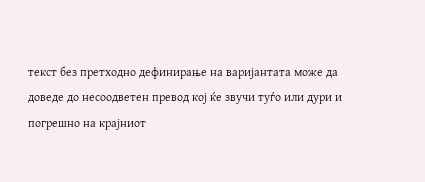текст без претходно дефинирање на варијантата може да доведе до несоодветен превод кој ќе звучи туѓо или дури и погрешно на крајниот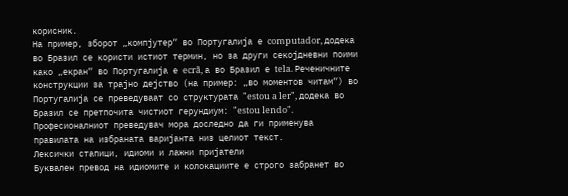корисник.
На пример, зборот „компјутер“ во Португалија е computador, додека во Бразил се користи истиот термин, но за други секојдневни поими како „екран“ во Португалија е ecrã, а во Бразил е tela. Реченичните конструкции за трајно дејство (на пример: „во моментов читам“) во Португалија се преведуваат со структурата "estou a ler", додека во Бразил се претпочита чистиот герундиум: "estou lendo". Професионалниот преведувач мора доследно да ги применува правилата на избраната варијанта низ целиот текст.
Лексички стапици, идиоми и лажни пријатели
Буквален превод на идиомите и колокациите е строго забранет во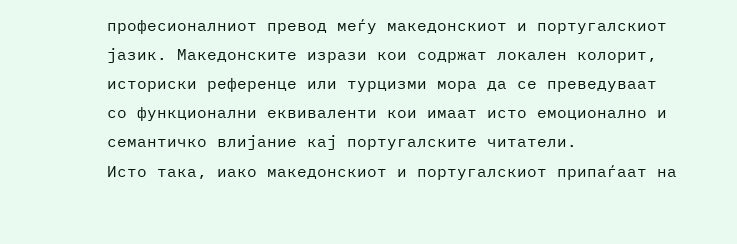професионалниот превод меѓу македонскиот и португалскиот јазик. Македонските изрази кои содржат локален колорит, историски референце или турцизми мора да се преведуваат со функционални еквиваленти кои имаат исто емоционално и семантичко влијание кај португалските читатели.
Исто така, иако македонскиот и португалскиот припаѓаат на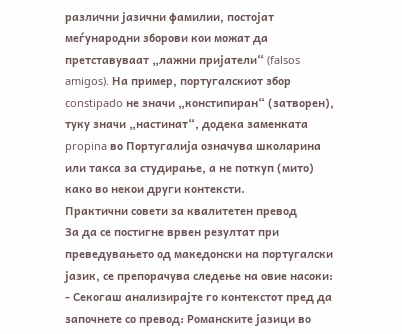различни јазични фамилии, постојат меѓународни зборови кои можат да претставуваат „лажни пријатели“ (falsos amigos). На пример, португалскиот збор constipado не значи „констипиран“ (затворен), туку значи „настинат“, додека заменката propina во Португалија означува школарина или такса за студирање, а не поткуп (мито) како во некои други контексти.
Практични совети за квалитетен превод
За да се постигне врвен резултат при преведувањето од македонски на португалски јазик, се препорачува следење на овие насоки:
- Секогаш анализирајте го контекстот пред да започнете со превод: Романските јазици во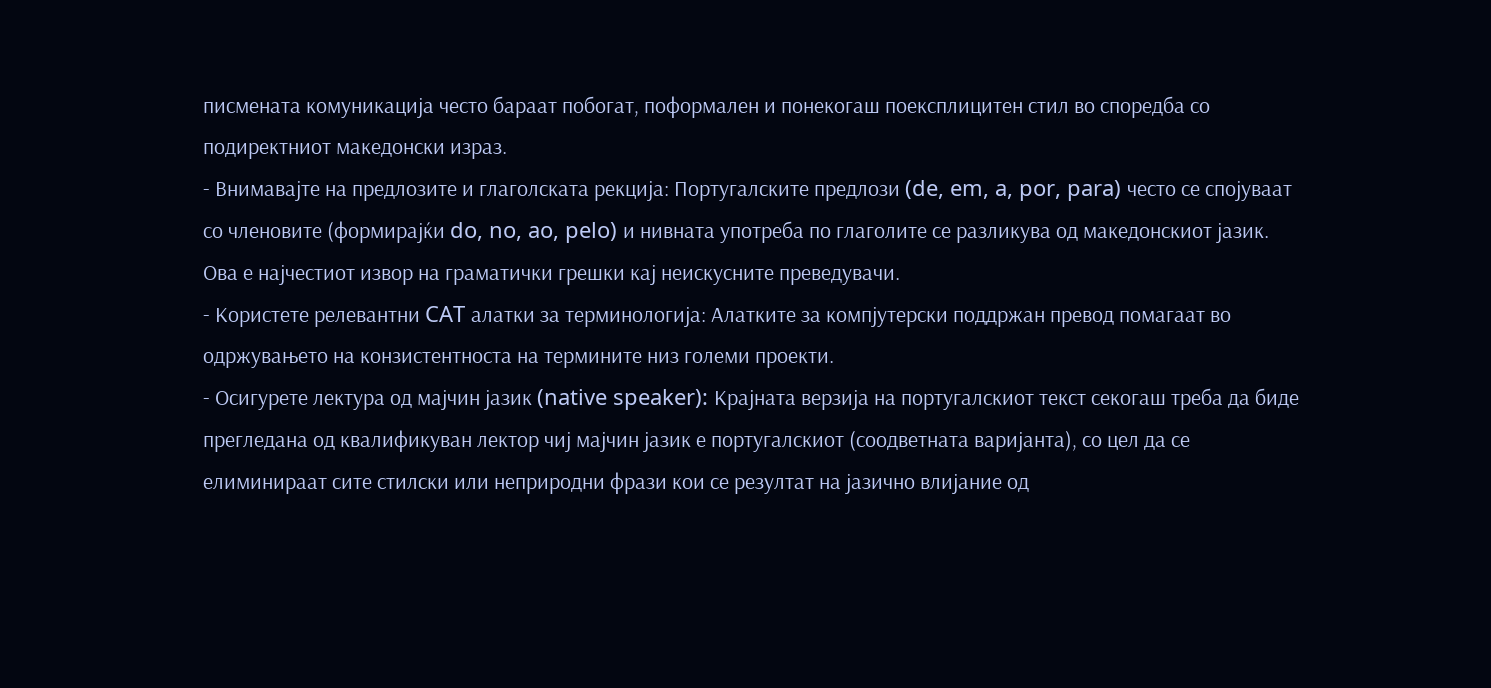писмената комуникација често бараат побогат, поформален и понекогаш поексплицитен стил во споредба со подиректниот македонски израз.
- Внимавајте на предлозите и глаголската рекција: Португалските предлози (de, em, a, por, para) често се спојуваат со членовите (формирајќи do, no, ao, pelo) и нивната употреба по глаголите се разликува од македонскиот јазик. Ова е најчестиот извор на граматички грешки кај неискусните преведувачи.
- Користете релевантни CAT алатки за терминологија: Алатките за компјутерски поддржан превод помагаат во одржувањето на конзистентноста на термините низ големи проекти.
- Осигурете лектура од мајчин јазик (native speaker): Крајната верзија на португалскиот текст секогаш треба да биде прегледана од квалификуван лектор чиј мајчин јазик е португалскиот (соодветната варијанта), со цел да се елиминираат сите стилски или неприродни фрази кои се резултат на јазично влијание од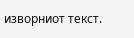изворниот текст.